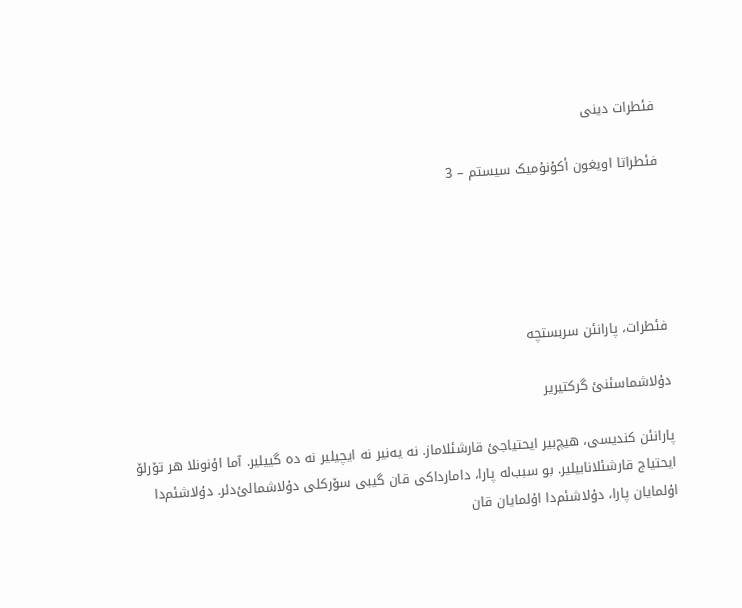فئطرات دینی

فئطراتا اویغون أکۇنۇمیک سیستم – 3





فئطرات، پارانئن سربستچە

دۇلاشماسئنئ گرکتیریر

پارانئن کندیسی، هیچ‌بیر ایحتیاجئ قارشئلاماز. نە یەنیر نە ایچیلیر نە دە گییلیر. آما اۇنونلا هر تۆرلۆ ایحتیاج قارشئلانابیلیر. بو سبب‌لە پارا، دامارداکی قان گیبی سۆرکلی دۇلاشمالئ‌دئر. دۇلاشئم‌دا اۇلمایان پارا، دۇلاشئم‌دا اۇلمایان قان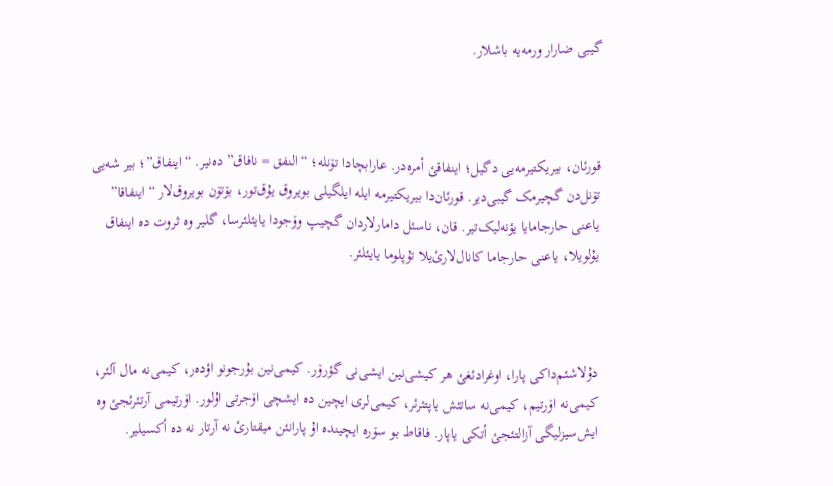گیبی‌ ضارار ورمەیە باشلار.



قورئان، بیریکتیرمەیی دگیل؛ اینفاقئ أمرەدر. عارابچادا تۆنلە؛ “النفق = نافاق” دەنیر. “اینفاق”؛ بیر شەیی تۆنل‌دن گچیرمک گیبی‌دیر. قورئان‌دا بیریکتیرمە ایلە ایلگیلی بویروق یۇق‌تور، بۆتۆن بویروق‌لار “اینفاقا” یاعنی حارجامایا یؤنەلیک‌تیر. قان، ناسئل دامارلاردان گچیپ وۆجودا یایئلئرسا، گلیر وە ثروت دە اینفاق یۇلویلا، یاعنی حارجاما کانال‌لارئ‌یلا تۇپلوما یایئلئر.



دۇلاشئم‌داکی پارا، اوغرادئغئ هر کیشی‌نین ایشی‌نی گؤرۆر. کیمی‌نین بۇرجونو اؤدەر، کیمی‌نە مال آلئر، کیمی‌نە اۆرتیم، کیمی‌نە ساتئش یاپتئرئر، کیمی‌لری ایچین دە ایشچی اۆجرتی اۇلور. اۆرتیمی آرتئرئجئ وە ایش‌سیزلیگی آزالتئجئ أتکی یاپار. فاقاط بو سۆرە ایچیندە اۇ پارانئن میقتارئ نە آرتار نە دە أکسیلیر.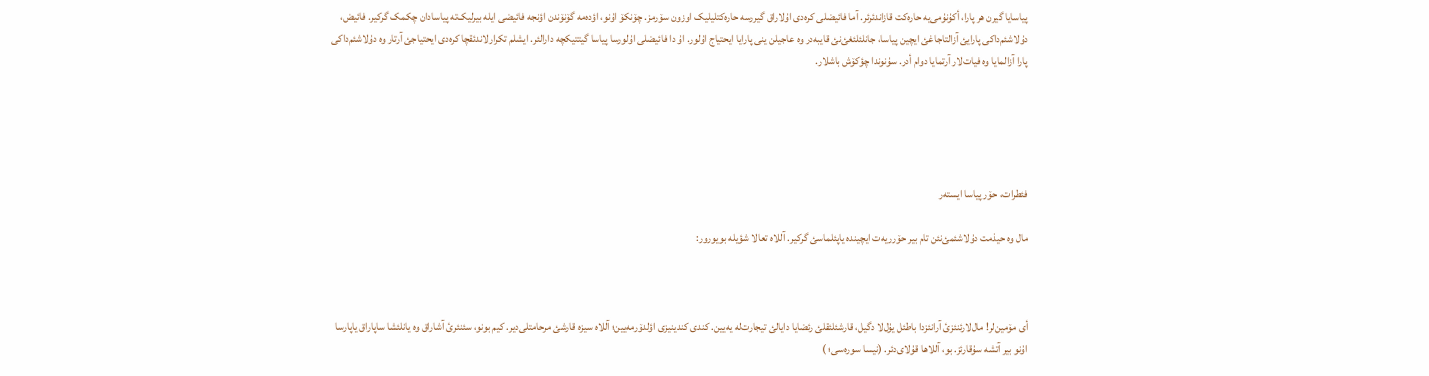پیاسایا گیرن هر پارا، أکۇنۇمی‌یە حارەکت قازاندئرئر. آما فائیضلی کرەدی اۇلاراق گیررسە حارەکتلیلیک اوزون سۆرمز. چۆنکۆ اۇنو، اؤدەمە گۆنۆندن اؤنجە فائیضی ایلە بیرلیک‌تە پیاسادان چکمک گرکیر. فائیض، دۇلاشئم‌داکی پارایئ آزالتاجاغئ ایچین پیاسا، جانلئلئغئ‌نئ قایبەدر وە عاجیلن ینی پارایا ایحتیاج اۇلور. اۇ دا فائیضلی اۇلورسا پیاسا گیتتیکچە دارالئر. ایشلم تکرارلاندئقچا کرەدی ایحتیاجئ آرتار وە دۇلاشئم‌داکی پارا آزالمایا وە فیات‌لار آرتمایا دوام أدر. سۇنوندا چؤکۆش باشلار.





فئطرات، حۆر پیاسا ایستەر

مال وە حیذمت دۇلاشئمئ‌نئن تام بیر حۆرریەت ایچیندە یاپئلماسئ گرکیر. آللاە تعالا شؤیلە بویورور:



أی مۆمین‌لر! مال‌لارئنئزئ آرانئزدا باطئل یۇل‌لا دگیل، قارشئلئقلئ رئضایا دایالئ تیجارت‌لە یەیین. کندی کندینیزی اؤلدۆرمەیین؛ آللاە سیزە قارشئ مرحامتلی‌دیر. کیم بونو، سئنئرئ آشاراق وە یانلئشا ساپاراق یاپارسا اۇنو بیر آتشە سۇقارئز. بو، آللاها قۇلای‌دئر. (نیسا سورەسی؛ )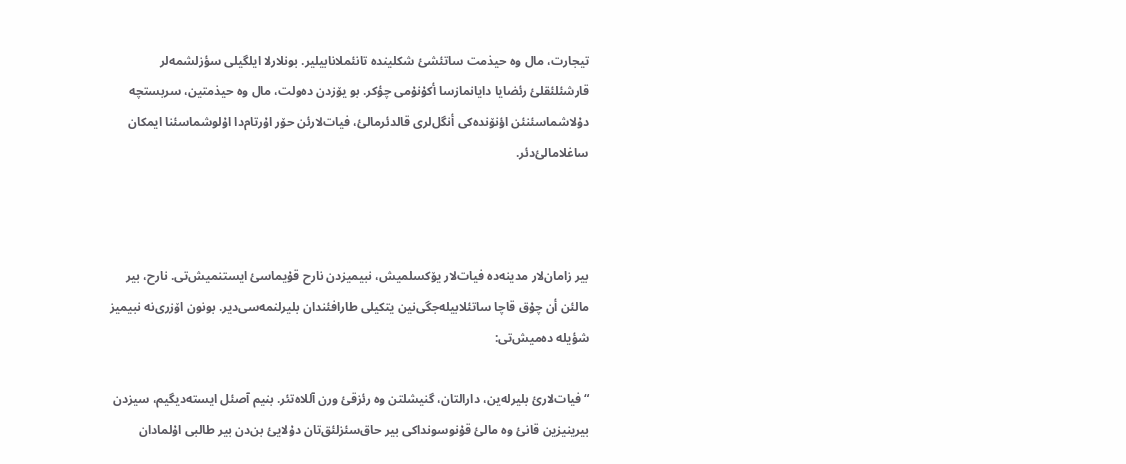تیجارت، مال وە حیذمت ساتئشئ شکلیندە تانئملانابیلیر. بونلارلا ایلگیلی سؤزلشمەلر قارشئلئقلئ رئضایا دایانمازسا أکۇنۇمی چؤکر. بو یۆزدن دەولت، مال وە حیذمتین، سربستچە دۇلاشماسئنئن اؤنۆندەکی أنگل‌لری قالدئرمالئ، فیات‌لارئن حۆر اۇرتام‌دا اۇلوشماسئنا ایمکان ساغلامالئ‌دئر.



بیر زامان‌لار مدینەدە فیات‌لار یۆکسلمیش، نبیمیزدن نارح قۇیماسئ ایستنمیش‌تی. نارح، بیر مالئن أن چۇق قاچا ساتئلابیلەجگی‌نین یتکیلی طارافئندان بلیرلنمەسی‌دیر. بونون اۆزری‌نە نبیمیز شؤیلە دەمیش‌تی:

“فیات‌لارئ بلیرلەین، دارالتان، گنیشلتن وە رئزقئ ورن آللاەتئر. بنیم آصئل ایستەدیگیم، سیزدن بیرینیزین قانئ وە مالئ قۇنوسونداکی بیر حاق‌سئزلئق‌تان دۇلایئ بن‌دن بیر طالبی اۇلمادان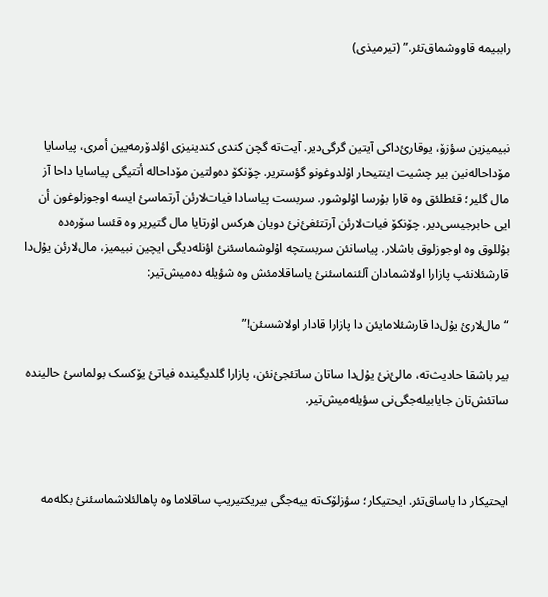راببیمە قاووشماق‌تئر.” (تیرمیذی)



نبیمیزین سؤزۆ، یوقارئ‌داکی آیتین گرگی‌دیر. آیت‌تە گچن کندی کندینیزی اؤلدۆرمەیین أمری، پیاسایا مۆداحالەنین بیر چشیت اینتیحار اۇلدوغونو گؤستریر. چۆنکۆ دەولتین مۆداحالە أتتیگی پیاسایا داحا آز مال گلیر؛ قئطلئق وە قارا بۇرسا اۇلوشور. سربست پیاسادا فیات‌لارئن آرتماسئ ایسە اوجوزلوغون أن ایی حابرجیسی‌دیر. چۆنکۆ فیات‌لارئن آرتتئغئ‌نئ دویان هرکس اۇرتایا مال گتیریر وە قئسا سۆرەدە بۇللوق وە اوجوزلوق باشلار. پیاسانئن سربستچە اۇلوشماسئنئ اؤنلەدیگی ایچین نبیمیز، مال‌لارئن یۇل‌دا قارشئلانئپ پازارا اولاشمادان آلئنماسئنئ یاساقلامئش وە شؤیلە دەمیش‌تیر:

“مال‌لارئ یۇل‌دا قارشئلامایئن دا پازارا قادار اولاشسئن!”

بیر باشقا حادیث‌تە، مالئ‌نئ یۇل‌دا ساتان ساتئجئ‌نئن، پازارا گلدیگیندە فیاتئ یۆکسک بولماسئ حالیندە ساتئش‌تان جایابیلەجگی‌نی سؤیلەمیش‌تیر.



ایحتیکار دا یاساق‌تئر. ایحتیکار؛ سؤزلۆک‌تە ییەجگی بیریکتیریپ ساقلاما وە پاهالئلاشماسئنئ بکلەمە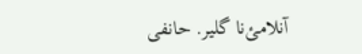آنلامئ‌نا گلیر. حانفی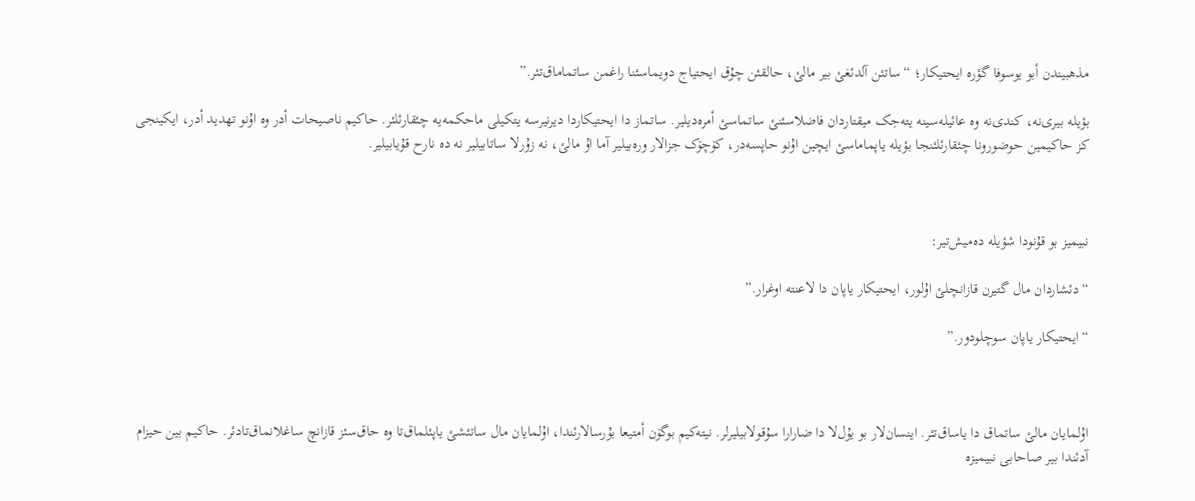مذهبیندن أبو یوسوفا گؤرە ایحتیکار؛ “ساتئن آلدئغئ بیر مالئ، حالقئن چۇق ایحتیاج دویماسئنا راغمن ساتماماق‌تئر.”

بؤیلە بیری‌نە، کندی‌نە وە عائیلەسینە یتەجک میقتاردان فاضلاسئنئ ساتماسئ أمرەدیلیر. ساتماز دا ایحتیکاردا دیرنیرسە یتکیلی ماحکمەیە چئقارئلئر. حاکیم ناصیحات أدر وە اۇنو تهدید أدر، ایکینجی کز حاکیمین حوضورونا چئقارئلئنجا بؤیلە یاپماماسئ ایچین اۇنو حاپسەدر، کۆچۆک جزالار ورەبیلیر آما اۇ مالئ، نە زۇرلا ساتابیلیر نە دە نارح قۇیابیلیر.



نبیمیز بو قۇنودا شؤیلە دەمیش‌تیر:

“دئشاردان مال گتیرن قازانچلئ اۇلور، ایحتیکار یاپان دا لاعنتە اوغرار.”

“ایحتیکار یاپان سوچلودور.”



اۇلمایان مالئ ساتماق دا یاساق‌تئر. اینسان‌لار بو یۇل‌لا دا ضارارا سۇقولابیلیرلر. نیتەکیم بوگۆن أمتیعا بۇرسالارئندا، اۇلمایان مال ساتئشئ یاپئلماق‌تا وە حاق‌سئز قازانچ ساغلانماق‌تادئر. حاکیم بین حیزام آدئندا بیر صاحابی نبیمیزە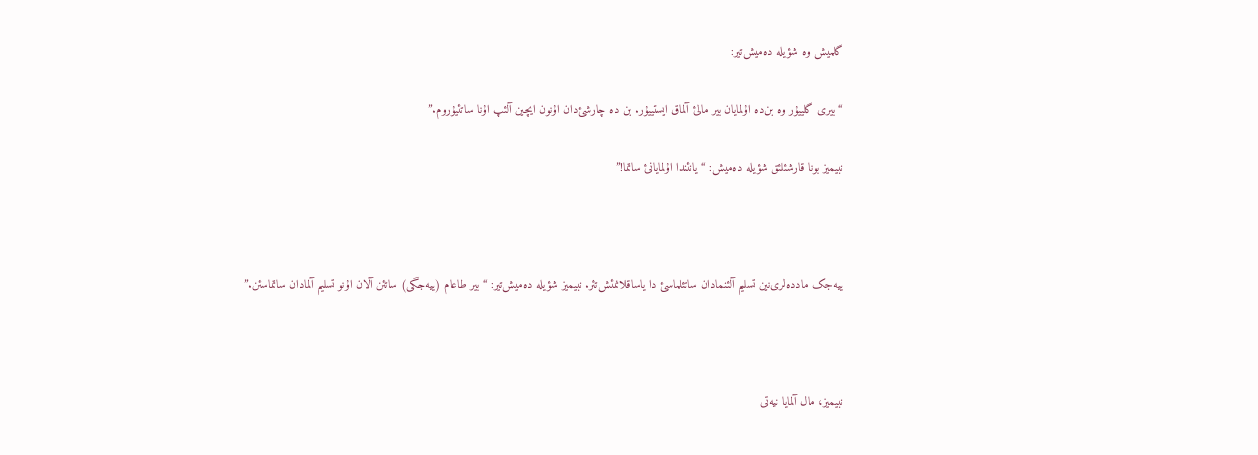گلمیش وە شؤیلە دەمیش‌تیر:

“بیری گلییۇر وە بن‌دە اۇلمایان بیر مالئ آلماق ایستییۇر. بن دە چارشئ‌دان اۇنون ایچین آلئپ اۇنا ساتئیۇروم.”

نبیمیز بونا قارشئلئق شؤیلە دەمیش: “یانئندا اۇلمایانئ ساتما!”



ییەجک ماددەلری‌نین تسلیم آلئنمادان ساتئلماسئ دا یاساقلانمئش‌تئر. نبیمیز شؤیلە دەمیش‌تیر: “بیر طاعام (ییەجگی) ساتئن آلان اۇنو تسلیم آلمادان ساتماسئن.”



نبیمیز، مال آلمایا نیەتی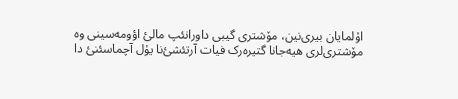اۇلمایان بیری‌نین، مۆشتری گیبی داورانئپ مالئ اؤومەسینی وە مۆشتری‌لری هیەجانا گتیرەرک فیات آرتئشئ‌نا یۇل آچماسئنئ دا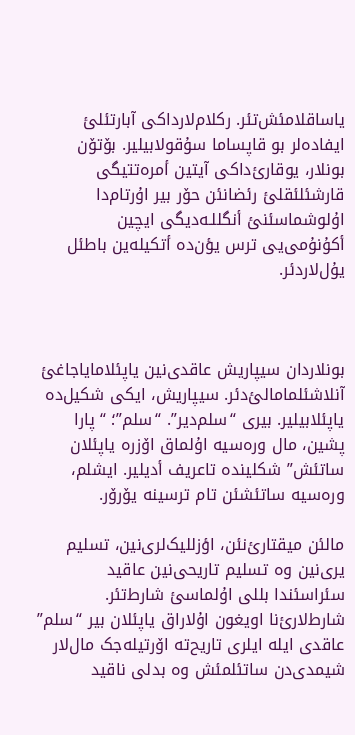یاساقلامئش‌تئر. رکلام‌لارداکی آبارتئلئ ایفادەلر بو قاپساما سۇقولابیلیر. بۆتۆن بونلار، یوقارئ‌داکی آیتین أمرەتتیگی قارشئلئقلئ رئضانئن حۆر بیر اۇرتام‌دا اۇلوشماسئنئ أنگللـەدیگی ایچین أکۇنۇمی‌یی ترس یؤن‌دە أتکیلەین باطئل یۇل‌لاردئر.



بونلاردان سیپاریش عاقدی‌نین یاپئلامایاجاغئ آنلاشئلمامالئ‌دئر. سیپاریش، ایکی شکیل‌دە یاپئلابیلیر. بیری “سلم‌دیر”. “سلم”؛ “پارا پشین، مال ورەسیە اۇلماق اۆزرە یاپئلان ساتئش” شکلیندە تاعریف أدیلیر. ایشلم، ورەسیە ساتئشئن تام ترسینە یۆرۆر.

مالئن میقتارئ‌نئن، اؤزللیک‌لری‌نین، تسلیم یری‌نین وە تسلیم تاریحی‌نین عاقید سئراسئندا بللی اۇلماسئ شارط‌تئر. شارط‌لارئ‌نا اویغون اۇلاراق یاپئلان بیر “سلم” عاقدی ایلە ایلری تاریح‌تە اۆرتیلەجک مال‌لار شیمدی‌دن ساتئلمئش وە بدلی ناقید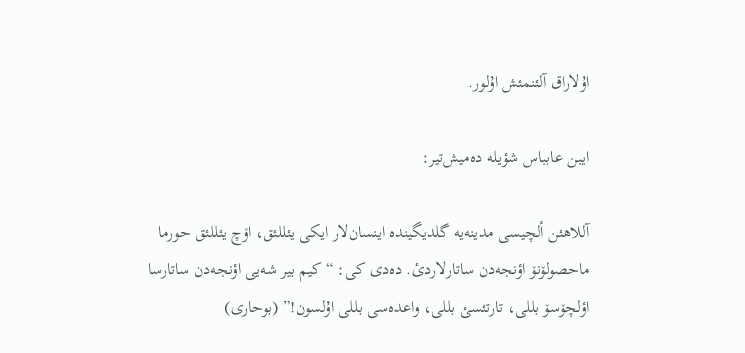اۇلاراق آلئنمئش اۇلور.

ایبن عابباس شؤیلە دەمیش‌تیر:

آللاهئن ألچیسی مدینەیە گلدیگیندە اینسان‌لار ایکی یئللئق، اۆچ یئللئق حورما ماحصولۆنۆ اؤنجەدن ساتارلاردئ. دەدی کی: “کیم بیر شەیی اؤنجەدن ساتارسا اؤلچۆسۆ بللی، تارتئسئ بللی، واعدەسی بللی اۇلسون!” (بوحاری)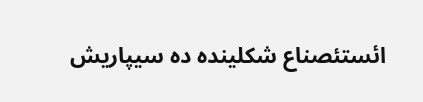ائستئصناع شکلیندە دە سیپاریش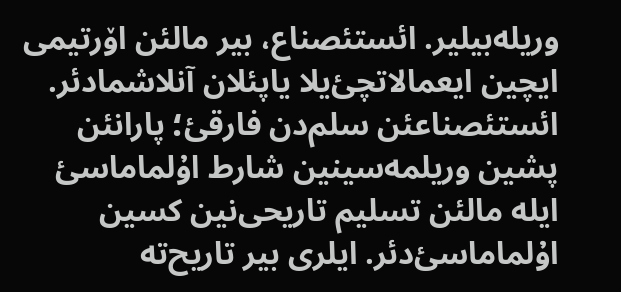وریلەبیلیر. ائستئصناع، بیر مالئن اۆرتیمی ایچین ایعمالاتچئ‌یلا یاپئلان آنلاشمادئر. ائستئصناعئن سلم‌دن فارقئ؛ پارانئن پشین وریلمەسینین شارط اۇلماماسئ ایلە مالئن تسلیم تاریحی‌نین کسین اۇلماماسئ‌دئر. ایلری بیر تاریح‌تە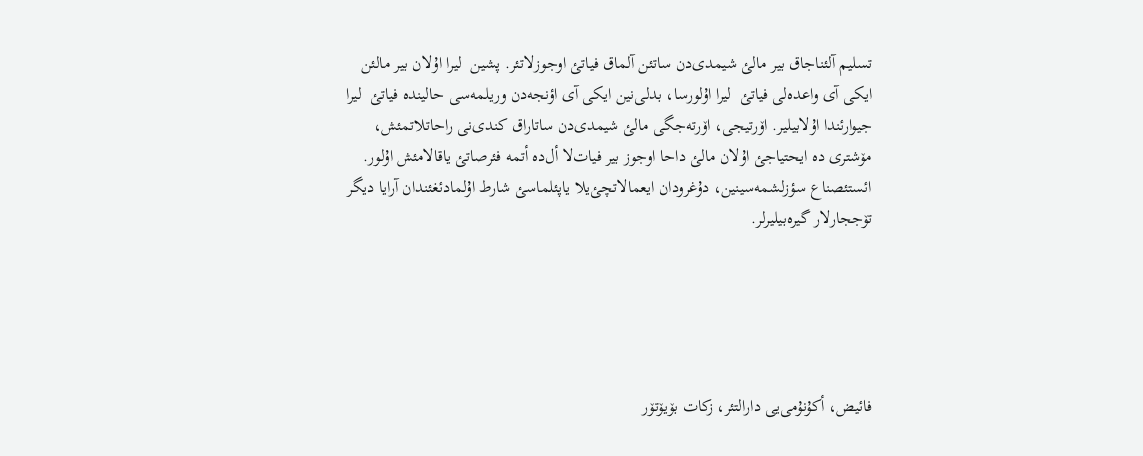تسلیم آلئناجاق بیر مالئ شیمدی‌دن ساتئن آلماق فیاتئ اوجوزلاتئر. پشین  لیرا اۇلان بیر مالئن ایکی آی واعدەلی فیاتئ  لیرا اۇلورسا، بدلی‌نین ایکی آی اؤنجەدن وریلمەسی حالیندە فیاتئ  لیرا جیوارئندا اۇلابیلیر. اۆرتیجی، اۆرتەجگی مالئ شیمدی‌دن ساتاراق کندی‌نی راحاتلاتمئش، مۆشتری دە ایحتیاجئ اۇلان مالئ داحا اوجوز بیر فیات‌لا أل‌دە أتمە فئرصاتئ یاقالامئش اۇلور. ائستئصناع سؤزلشمەسینین، دۇغرودان ایعمالاتچئ‌یلا یاپئلماسئ شارط اۇلمادئغئندان آرایا دیگر تۆججارلار گیرەبیلیرلر.





فائیض، أکۇنۇمی‌یی دارالتئر، زکات بۆیۆتۆر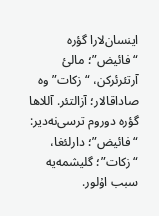اینسان‌لارا گؤرە “فائیض”؛ مالئ آرتئرئرکن، “زکات” وە صاداقالار؛ آزالتئر. آللاها گؤرە دوروم ترسی‌نەدیر: “فائیض”؛ دارلئغا، “زکات”؛ گلیشمەیە سبب اۇلور.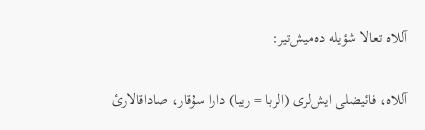آللاە تعالا شؤیلە دەمیش‌تیر:

آللاە، فائیضلی ایش‌لری (الربا = ریبا) دارا سۇقار، صاداقالارئ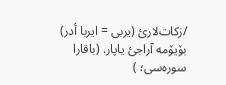/زکات‌لارئ (یربی = ایربا أدر) بۆیۆمە آراجئ یاپار. (باقارا سورەسی؛ )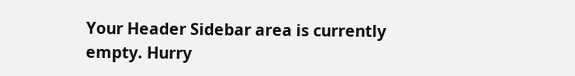Your Header Sidebar area is currently empty. Hurry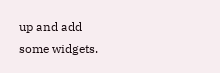up and add some widgets.